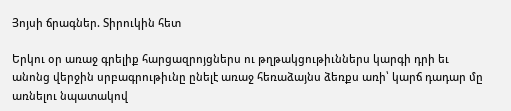Յոյսի ճրագներ. Տիրուկին հետ

Երկու օր առաջ գրելիք հարցազրոյցներս ու թղթակցութիւններս կարգի դրի եւ անոնց վերջին սրբագրութիւնը ընելէ առաջ հեռաձայնս ձեռքս առի՝ կարճ դադար մը առնելու նպատակով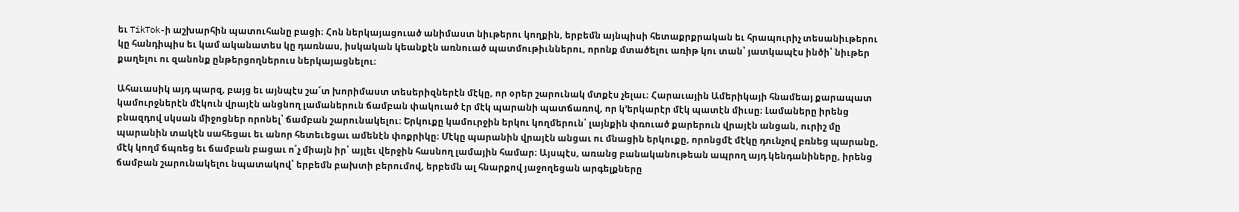եւ TikTok-ի աշխարհին պատուհանը բացի։ Հոն ներկայացուած անիմաստ նիւթերու կողքին, երբեմն այնպիսի հետաքրքրական եւ հրապուրիչ տեսանիւթերու կը հանդիպիս եւ կամ ականատես կը դառնաս, իսկական կեանքէն առնուած պատմութիւններու, որոնք մտածելու առիթ կու տան՝ յատկապէս ինծի՝ նիւթեր քաղելու ու զանոնք ընթերցողներուս ներկայացնելու։

Ահաւասիկ այդ պարզ, բայց եւ այնպէս շա՜տ խորիմաստ տեսերիզներէն մէկը, որ օրեր շարունակ մտքէս չելաւ։ Հարաւային Ամերիկայի հնամեայ քարապատ կամուրջներէն մէկուն վրայէն անցնող լամաներուն ճամբան փակուած էր մէկ պարանի պատճառով, որ կ’երկարէր մէկ պատէն միւսը։ Լամաները իրենց բնազդով սկսան միջոցներ որոնել՝ ճամբան շարունակելու։ Երկուքը կամուրջին երկու կողմերուն՝ լայնքին փռուած քարերուն վրայէն անցան, ուրիշ մը պարանին տակէն սահեցաւ եւ անոր հետեւեցաւ ամենէն փոքրիկը։ Մէկը պարանին վրայէն անցաւ ու մնացին երկուքը, որոնցմէ մէկը դունչով բռնեց պարանը, մէկ կողմ ճպռեց եւ ճամբան բացաւ ո՛չ միայն իր՝ այլեւ վերջին հասնող լամային համար։ Այսպէս, առանց բանականութեան ապրող այդ կենդանիները, իրենց ճամբան շարունակելու նպատակով՝ երբեմն բախտի բերումով, երբեմն ալ հնարքով յաջողեցան արգելքները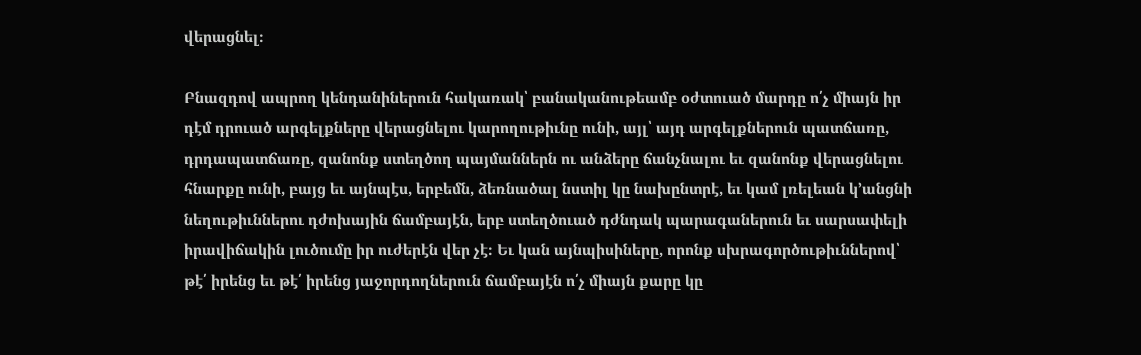վերացնել։

Բնազդով ապրող կենդանիներուն հակառակ՝ բանականութեամբ օժտուած մարդը ո՛չ միայն իր դէմ դրուած արգելքները վերացնելու կարողութիւնը ունի, այլ՝ այդ արգելքներուն պատճառը, դրդապատճառը, զանոնք ստեղծող պայմաններն ու անձերը ճանչնալու եւ զանոնք վերացնելու հնարքը ունի, բայց եւ այնպէս, երբեմն, ձեռնածալ նստիլ կը նախընտրէ, եւ կամ լռելեան կ’անցնի նեղութիւններու դժոխային ճամբայէն, երբ ստեղծուած դժնդակ պարագաներուն եւ սարսափելի իրավիճակին լուծումը իր ուժերէն վեր չէ։ Եւ կան այնպիսիները, որոնք սխրագործութիւններով՝ թէ՛ իրենց եւ թէ՛ իրենց յաջորդողներուն ճամբայէն ո՛չ միայն քարը կը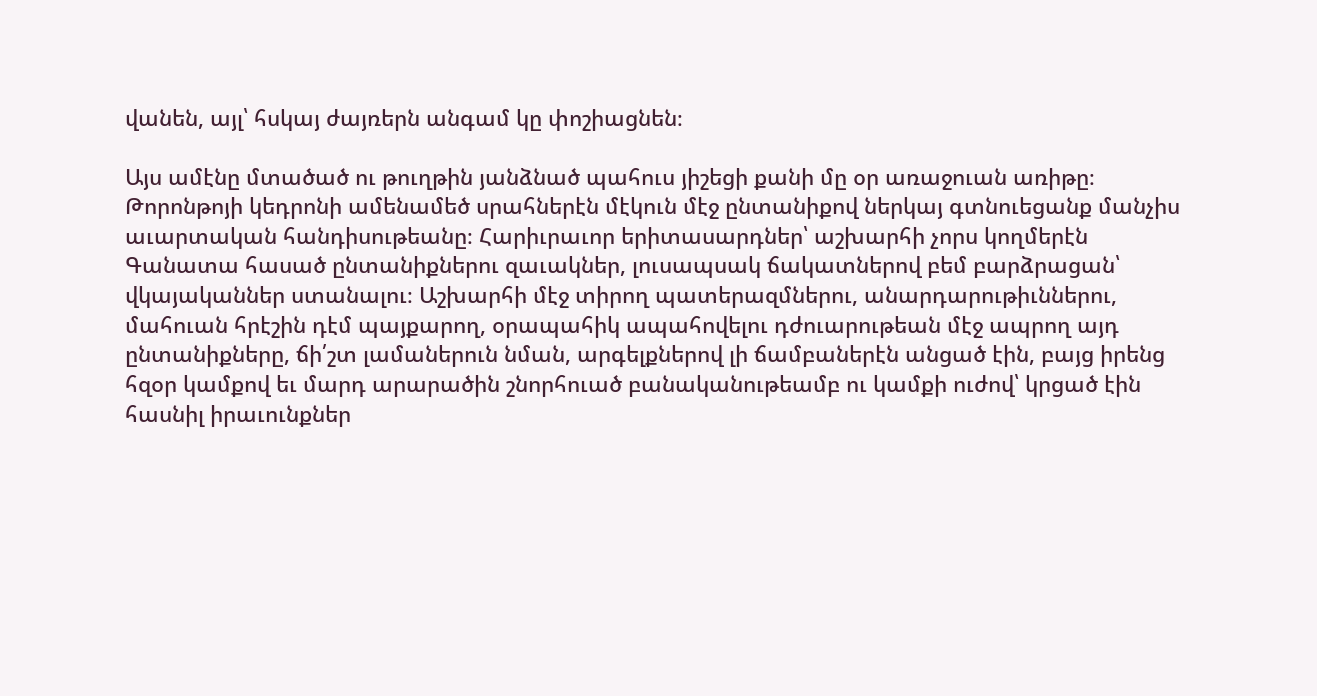վանեն, այլ՝ հսկայ ժայռերն անգամ կը փոշիացնեն։

Այս ամէնը մտածած ու թուղթին յանձնած պահուս յիշեցի քանի մը օր առաջուան առիթը։ Թորոնթոյի կեդրոնի ամենամեծ սրահներէն մէկուն մէջ ընտանիքով ներկայ գտնուեցանք մանչիս աւարտական հանդիսութեանը։ Հարիւրաւոր երիտասարդներ՝ աշխարհի չորս կողմերէն Գանատա հասած ընտանիքներու զաւակներ, լուսապսակ ճակատներով բեմ բարձրացան՝ վկայականներ ստանալու։ Աշխարհի մէջ տիրող պատերազմներու, անարդարութիւններու, մահուան հրէշին դէմ պայքարող, օրապահիկ ապահովելու դժուարութեան մէջ ապրող այդ ընտանիքները, ճի՛շտ լամաներուն նման, արգելքներով լի ճամբաներէն անցած էին, բայց իրենց հզօր կամքով եւ մարդ արարածին շնորհուած բանականութեամբ ու կամքի ուժով՝ կրցած էին հասնիլ իրաւունքներ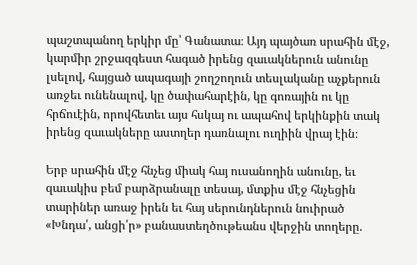պաշտպանող երկիր մը՝ Գանատա։ Այդ պայծառ սրահին մէջ, կարմիր շրջազգեստ հագած իրենց զաւակներուն անունը լսելով, հայցած ապագայի շողշողուն տեսլականը աչքերուն առջեւ ունենալով, կը ծափահարէին, կը գոռային ու կը հրճուէին, որովհետեւ այս հսկայ ու ապահով երկինքին տակ իրենց զաւակները աստղեր դառնալու ուղիին վրայ էին։

Երբ սրահին մէջ հնչեց միակ հայ ուսանողին անունը, եւ զաւակիս բեմ բարձրանալը տեսայ, մտքիս մէջ հնչեցին տարիներ առաջ իրեն եւ հայ սերունդներուն նուիրած «Խնդա՛, անցի՛ր» բանաստեղծութեանս վերջին տողերը.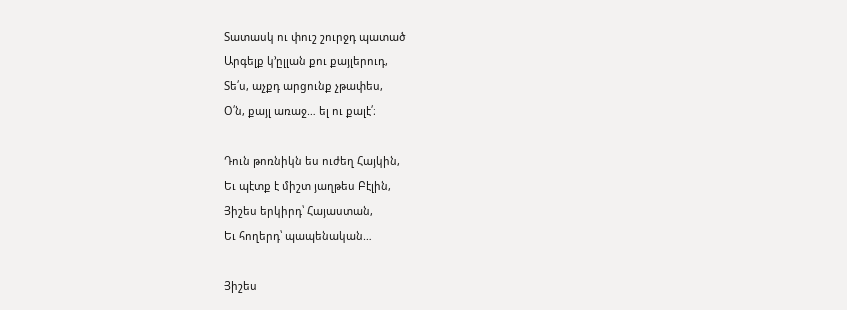Տատասկ ու փուշ շուրջդ պատած
Արգելք կ’ըլլան քու քայլերուդ,
Տե՛ս, աչքդ արցունք չթափես,
Օ՛ն, քայլ առաջ… ել ու քալէ՛։

Դուն թոռնիկն ես ուժեղ Հայկին,
Եւ պէտք է միշտ յաղթես Բէլին,
Յիշես երկիրդ՝ Հայաստան,
Եւ հողերդ՝ պապենական…

Յիշես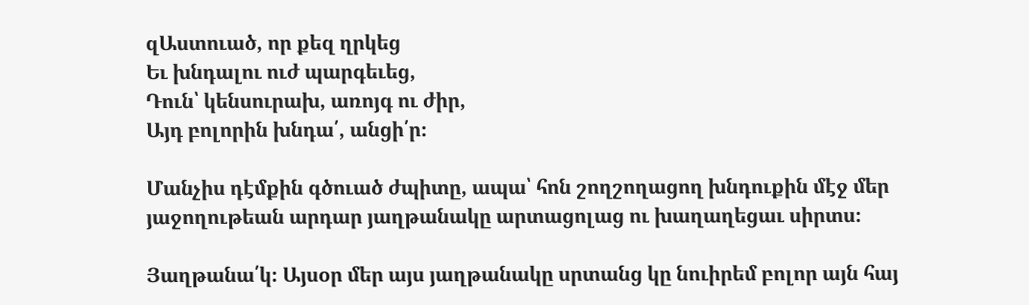զԱստուած, որ քեզ ղրկեց
Եւ խնդալու ուժ պարգեւեց,
Դուն՝ կենսուրախ, առոյգ ու ժիր,
Այդ բոլորին խնդա՛, անցի՛ր։

Մանչիս դէմքին գծուած ժպիտը, ապա՝ հոն շողշողացող խնդուքին մէջ մեր յաջողութեան արդար յաղթանակը արտացոլաց ու խաղաղեցաւ սիրտս։

Յաղթանա՛կ։ Այսօր մեր այս յաղթանակը սրտանց կը նուիրեմ բոլոր այն հայ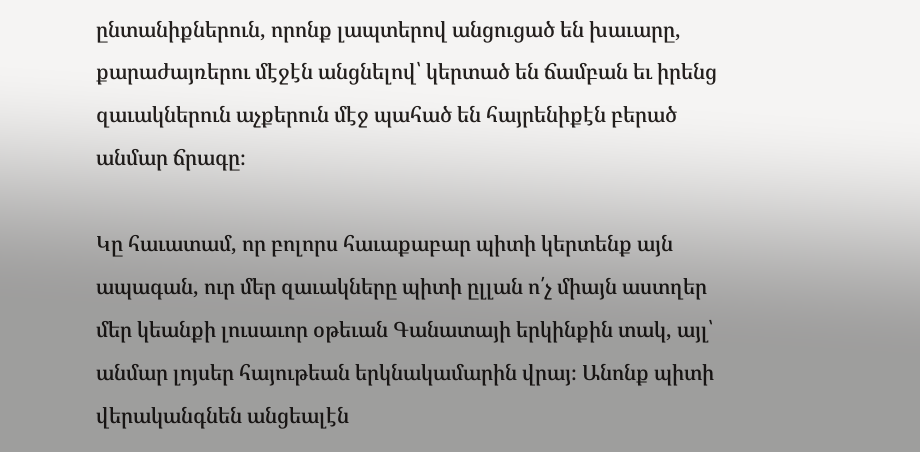ընտանիքներուն, որոնք լապտերով անցուցած են խաւարը, քարաժայռերու մէջէն անցնելով՝ կերտած են ճամբան եւ իրենց զաւակներուն աչքերուն մէջ պահած են հայրենիքէն բերած անմար ճրագը։

Կը հաւատամ, որ բոլորս հաւաքաբար պիտի կերտենք այն ապագան, ուր մեր զաւակները պիտի ըլլան ո՛չ միայն աստղեր մեր կեանքի լուսաւոր օթեւան Գանատայի երկինքին տակ, այլ՝ անմար լոյսեր հայութեան երկնակամարին վրայ։ Անոնք պիտի վերականգնեն անցեալէն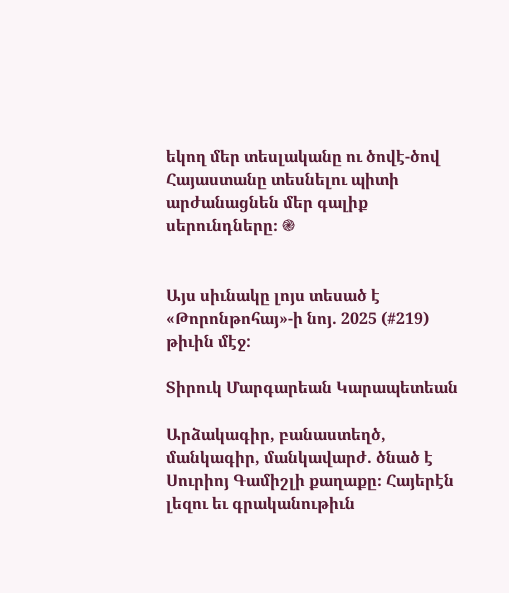եկող մեր տեսլականը ու ծովէ-ծով Հայաստանը տեսնելու պիտի արժանացնեն մեր գալիք սերունդները։ ֎


Այս սիւնակը լոյս տեսած է «Թորոնթոհայ»-ի նոյ. 2025 (#219) թիւին մէջ:

Տիրուկ Մարգարեան Կարապետեան

Արձակագիր, բանաստեղծ, մանկագիր, մանկավարժ. ծնած է Սուրիոյ Գամիշլի քաղաքը։ Հայերէն լեզու եւ գրականութիւն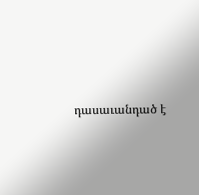դասաւանդած է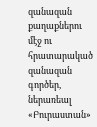զանազան քաղաքներու մէջ ու հրատարակած զանազան գործեր, ներառեալ «Բուրաստան»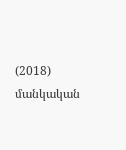(2018) մանկական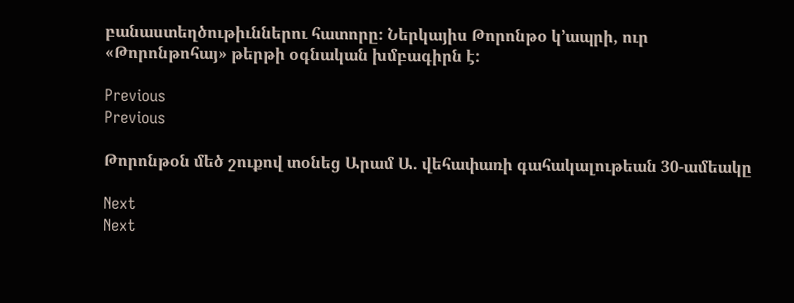բանաստեղծութիւններու հատորը։ Ներկայիս Թորոնթօ կ՚ապրի, ուր «Թորոնթոհայ» թերթի օգնական խմբագիրն է:

Previous
Previous

Թորոնթօն մեծ շուքով տօնեց Արամ Ա. վեհափառի գահակալութեան 30-ամեակը

Next
Next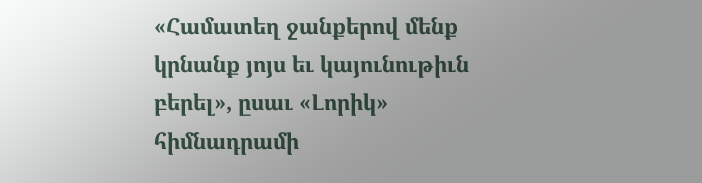«Համատեղ ջանքերով մենք կրնանք յոյս եւ կայունութիւն բերել», ըսաւ «Լորիկ» հիմնադրամի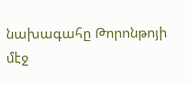նախագահը Թորոնթոյի մէջ